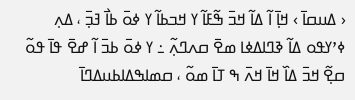‹ ߡߎߛߊ߫ › ߞߊ߲߫ ߊ߬ ߡߊ߬ ߞߏ߫ ߒ߬ߓߊ߬ ߌ ߞߏߕߊ߬ ߌ ߦߋ߫ ߕߊ߯ ߔߏ߲߫ ، ߡߍ߲ ߦߴߌߟߋ ߡߊ߬ ߢߣߊߡߦߊ ߘߐ߫ ߛߍߣߍ߲߬ ߸ ߌ ߦߋ߫ ߕߏ߫ ߊ߬ ߝߐ߫ ߟߊ߫ ߟߋ߬ ߛߐ߲߬ ߞߏ߫ ߡߊ߰ ߞߊ߫ ߞߍ߫ ߒ ߠߊ߫ ߘߋ߬ ، ߛߘߊߒߡߊߕߎߡߣߊ߫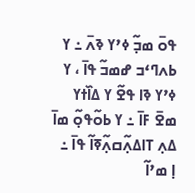ߟߋ߫ ߘߏ߲߬ ߦߴߌ ߢߍ߫ ߸ ߌ ߕߍߣߵߏ ߝߘߏ߬ ߟߊ߫ ، ߌ ߦߴߌ ߢߊ ߟߐ߬ ߌ ߡߊ߰ߙߌ ߘߐ߫ ߓߊ߫ ߸ ߌ ߕߋ߬ߟߋ߲߬ ߘߊ߫ ߡߍ߲ ߠߊߡߍ߲߬ߛߍ߲߬ߧߊ߬ ߟߊ߫ ߸ ߊ߲ ߘߴߊ߬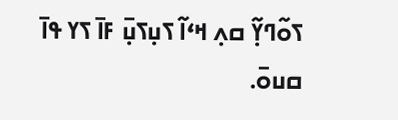ߖߋ߬ߣߌ߲߬ ߛߍ߲ ߞߵߊ߬ ߖߎ߲ߖߎ߲߫ ߓߊ߫ ߖߌ ߟߊ߫ ߛߎߋ߫.